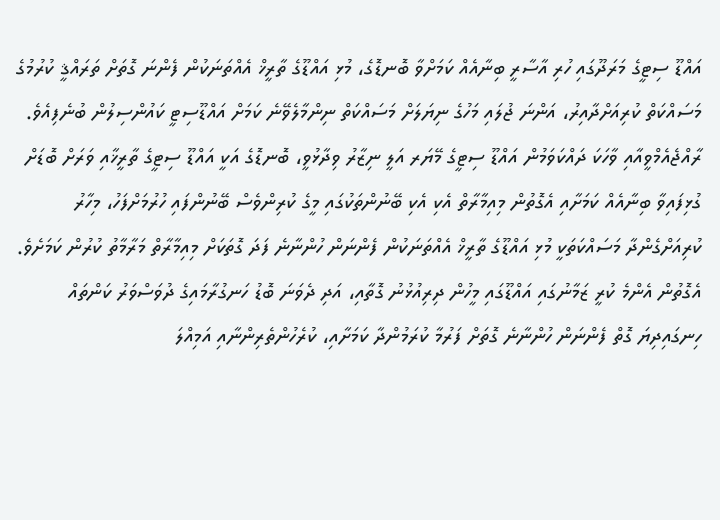އައްޑޫ ސިޓީގެ މަރަދޫގައި ހުރި އާސާރީ ބިނާއެއް ކަމަށްވާ ބޮނޑޮގެ، މުޅި އައްޑޫގެ ތާރީޚް އެއްތަނަކުން ފެންނަ ގޮތަށް ތަރައްޤީ ކުރުމުގެ މަސައްކަތް ކުރިއަށްދާއިރު، އަންނަ ޖުލައި މަހުގެ ނިޔަލަށް މަސައްކަތް ނިންމާލެވޭނެ ކަމަށް އައްޑޫސިޓީ ކައުންސިލުން ބުނެފިއެވެ.
ރާއްޖެއެމްވީއާއި ވާހަކަ ދައްކަވަމުން އައްޑޫ ސިޓީގެ މޭޔަރ އަލީ ނިޒާރު ވިދާޅުވީ، ބޮނޑޮގެ އަކީ އައްޑޫ ސިޓީގެ ތާރީޚާއި ވަރަށް ބޮޑަށް ގުޅިފައިވާ ބިނާއެއް ކަމަށާއި އެގޮތުން މިއިމާރާތް އެކި އެކި ބޭނުންތަކުގައި މީގެ ކުރިންވެސް ބޭނުންފައި ހުރުމަށްފަހު، މިހާރު ކުރިއަށްގެންދާ މަސައްކަތަކީ މުޅި އައްޑޫގެ ތާރީޚް އެއްތަނަކުން ފެންނަން ހުންނާނެ ފަދަ ގޮތަކަށް މިއިމާރާތް މަރާމާތު ކުރުން ކަމަށެވެ.
އެގޮތުން އެންމެ ކުރީ ޒަމާނުގައި އައްޑޫގައި މީހުން ދިރިއުޅުނު ގޮތާއި، އަދި ދެވަނަ ބޮޑު ހަނގުރާމައިގެ ދުވަސްވަރު ކަންތައް ހިނގައިދިޔަ ގޮތް ފެންނަން ހުންނާނެ ގޮތަށް ފަރުމާ ކުރަމުންދާ ކަމަށާއި، ކުރެހުންތެރިންނާއި އަމިއްލަ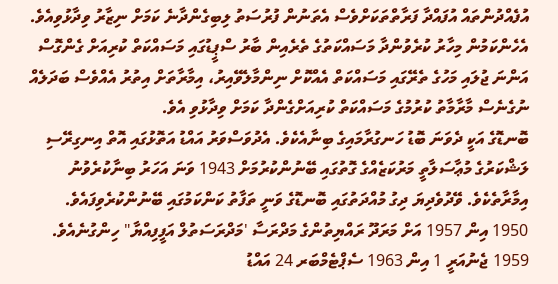އުފެއްދުންތައް އުފައްދާ ފަރާތްތަކަށްވެސް އެތަނުން ފުރުސަތު ލިބިގެންދާނެ ކަމަށް ނިޒާރު ވިދާޅުވިއެވެ.
އެހެންކަމުން މިހާރު ކުރެވުންދާ މަސައްކަތުގެ ތެރެއިން ބާރު ސްޕީޑުގައި މަސައްކަތް ކުރިއަށް ގެންގޮސް އަންނަ ޖުލައި މަހުގެ ތެރޭގައި މަސައްކަތް އެއްކޮށް ނިންމާލެވޭއިރު، އިމާރާތަށް އިތުރު އެއްވެސް ބަދަލެއް ނުގެނެސް މާރާމާތު ކުރުމުގެ މަސައްކަތް ކުރިއަށްގެންދާ ކަމަށް ވިދާޅުވި އެވެ.
ބޮނޑޮގެ އަކީ ދެވަނަ ބޮޑު ހަނގުރާމައިގެ ބިނާއެކެވެ. އެދުވަސްވަރު އައްޑު އަތޮޅުގައި އޮތް އިނގިރޭސި ލަޝްކަރުގެ މުޢާސަލާތީ މަރުކަޒެއްގެ ގޮތުގައި ބޭނުންކުރުމަށް 1943 ވަނަ އަހަރު ބިނާކުރެވުނު އިމާރާތެކެވެ. ވޭދުވެދިޔަ ދިގު މުއްދަތުގައި ބޮނޑޮގެ ވަނީ ތަފާތު ކަންކަމުގައި ބޭނުންކުރެވިފައެވެ.
1950 އިން 1957 އަށް މަރަދޫ ރައްޔިތުންގެ މަދްރަސާ 'މަދްރަސަތުލް އަފީފިއްޔާ" ހިންގުނެއެވެ. 1959 ޖެނުއަރީ 1 އިން 1963 ސެޕްޓެމްބަރ 24 އައްޑު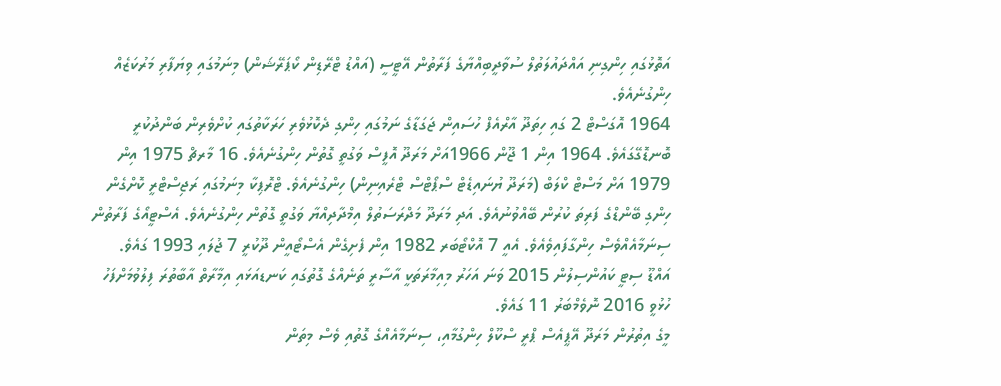އަތޮޅުގައި ހިންގިނި އައްދައުލަތުލް ސުވާދީބިއްޔާގެ ފަރާތުން އޭޓީސީ (އައްޑު ޓްރޭޑިން ކޯޕަރޭޝަން) މިނަމުގައި ވިޔަފާރި މަރުކަޒެއް ހިންގުނެއެވެ.
1964 އޮގަސްޓް 2 ގައި ހިތަދޫ އާރްއެފް ހުސައިން ޖަގަޑާގެ ނަމުގައި ހިންގި ދެކޮޅުވެރި ހަރަކާތުގައި ކުށްވެރިން ބަންދުކުރީ ބޮނޑޮގޭގައެވެ. 1964 އިން 1 ޖޫން 1966އަށް މަރަދޫ އޮފީސް ވަގުތީ ގޮތުން ހިންގުނެއެވެ. 16 މާރޗް 1975 އިން 1979 އަށް މަސްޓް ކްލަބް (މަރަދޫ ޔުނައިޑެޓް ސްޕޯޓްސް ޓްރެއިނިން) ހިންގުނެއެވެ. ޓްރޮޕިކާ މިނަމުގައި ރަޖިސްޓްރީ ކޮށްގެން ހިންގި ބޭންޑްގެ ފަރިތަ ކުރުން ބޭއްވުނުއެވެ. އަދި މަރަދޫ މަދްރަސަތުލް އިމްދާދިއްޔާ ވަގުތީ ގޮތުން ހިންގުނެއެވެ. އެސްޓީއޯގެ ފަރާތުން ސިނަމާއެއްވެސް ހިންގާފައިވެއެވެ. އެއީ 7 އޮކްޓޯބަރ 1982 އިން ފެށިގެން އެސްޓޯއީން ދޫކުރީ 7 ޖުލައި 1993 ގައެވެ.
އައްޑޫ ސިޓީ ކައުންސިލުން 2015 ވަނަ އަހަރު މިއިމާރަތަކީ އާސާރީ ތަނެއްގެ ގޮތުގައި ކަނޑއަޅައި އިމާރާތް އާބާތުރަ ފިލުވުމަށްފަހު ހުޅުވީ 2016 ނޮވެމްބަރު 11 ގައެވެ.
މީގެ އިތުރުން މަރަދޫ އޭޕީއެސް ޕްރީ ސްކޫލް ހިންގުމާއި، ސިނަމާއެއްގެ ގޮތުއި ވެސް މިތަން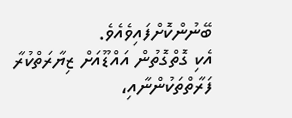ބޭނުންކޮށްފައިވެއެވެ.
އެކި ގޮތްގޮތުން އައްޑޫއަށް ޒިޔާރަތްކުރާ ފަރާތްތަކުންނާއި،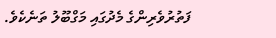ފަތުރުވެރިންގެ މެދުގައި މަގްބޫލު ތަނެކެވެ.